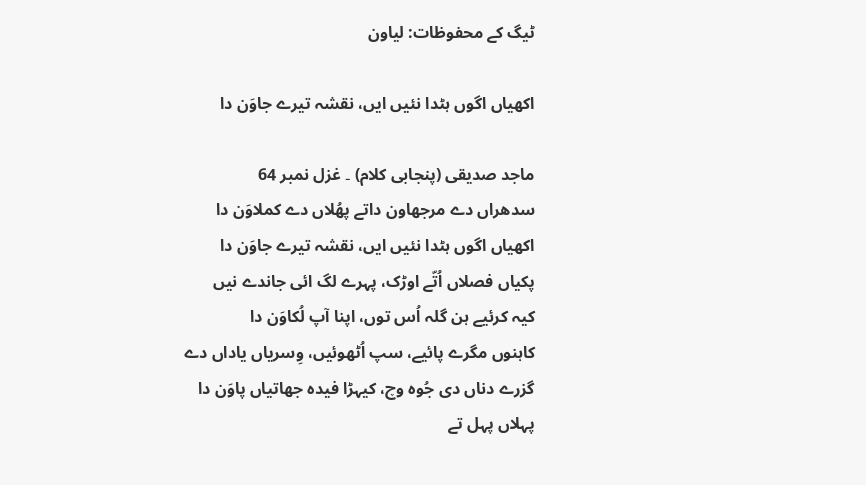ٹیگ کے محفوظات: لیاون

اکھیاں اگوں ہٹدا نئیں ایں، نقشہ تیرے جاوَن دا

ماجد صدیقی (پنجابی کلام) ۔ غزل نمبر 64
سدھراں دے مرجھاون داتے پھُلاں دے کملاوَن دا
اکھیاں اگوں ہٹدا نئیں ایں، نقشہ تیرے جاوَن دا
پکیاں فصلاں اُتّے اوڑک، پہرے لگ ائی جاندے نیں
کیہ کرئیے ہن گلہ اُس توں، اپنا آپ لُکاوَن دا
کاہنوں مگرے پائیے، سپ اُٹھوئیں، وِسریاں یاداں دے
گزرے دناں دی جُوہ وچ، کیہڑا فیدہ جھاتیاں پاوَن دا
پہلاں پہل تے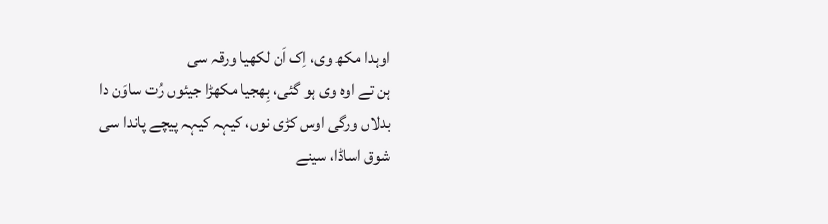اوہدا مکھ وی، اِک اَن لکھیا ورقہ سی
ہن تے اوہ وی ہو گئی، بِھجیا مکھڑا جیئوں رُت ساوَن دا
بدلاں ورگی اوس کڑی نوں، کیہہ کیہہ پیچے پاندا سی
شوق اساڈا، سینے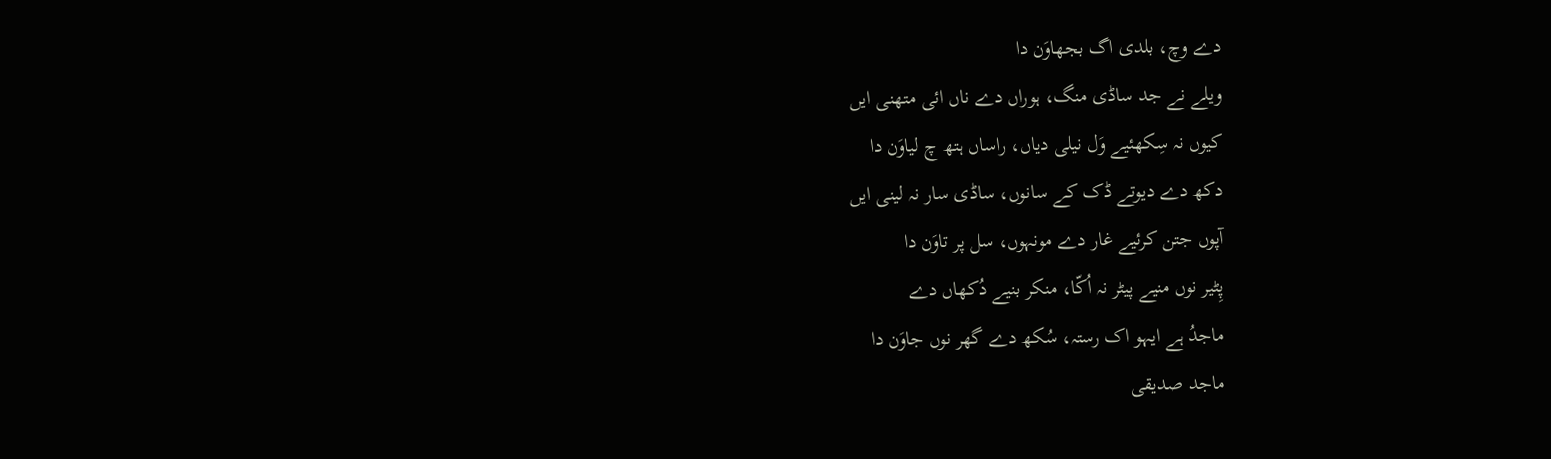دے وچ، بلدی اگ بجھاوَن دا
ویلے نے جد ساڈی منگ، ہوراں دے ناں ائی متھنی ایں
کیوں نہ سِکھئیے وَل نیلی دیاں، راساں ہتھ چ لیاوَن دا
دکھ دے دیوتے ڈک کے سانوں، ساڈی سار نہ لینی ایں
آپوں جتن کرئیے غار دے مونہوں، سل پر تاوَن دا
پِٹیر نوں منیے پیٹر نہ اُکّا، منکر بنیے دُکھاں دے
ماجدُ ہے ایہو اک رستہ، سُکھ دے گھر نوں جاوَن دا
ماجد صدیقی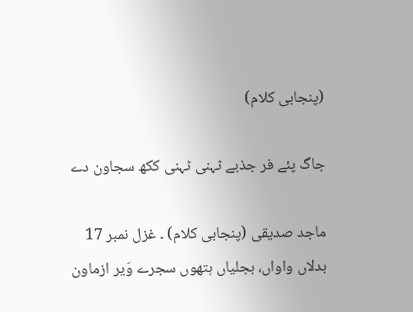(پنجابی کلام)

جاگ پئے فر جذبے ٹہنی ٹہنی ککھ سجاون دے

ماجد صدیقی (پنجابی کلام) ۔ غزل نمبر 17
بدلاں واواں، بجلیاں ہتھوں سجرے وَیر ازماون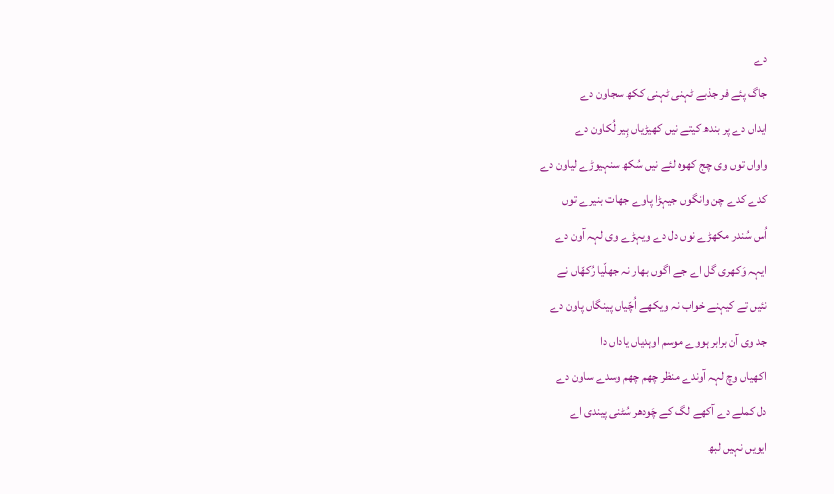دے
جاگ پئے فر جذبے ٹہنی ٹہنی ککھ سجاون دے
ایداں دے پر بندھ کیتے نیں کھیڑیاں ہِیر لُکاون دے
واواں توں وی چج کھوہ لئے نیں سُکھ سنہیوڑے لیاون دے
کدے کدے چن وانگوں جیہڑا پاوے جھات بنیرے توں
اُس سُندر مکھڑے نوں دل دے ویہڑے وی لہہ آون دے
ایہہ وَکھری گل اے جے اگوں بھار نہ جھلّیا رُکھّاں نے
نئیں تے کیہنے خواب نہ ویکھے اُچّیاں پینگاں پاون دے
جد وی آن برابر ہووے موسم اوہدیاں یاداں دا
اکھیاں وچ لہہ آوندے منظر چھم چھم وسدے ساون دے
دل کملے دے آکھے لگ کے چَودھر سُٹنی پیندی اے
ایویں نہیں لبھ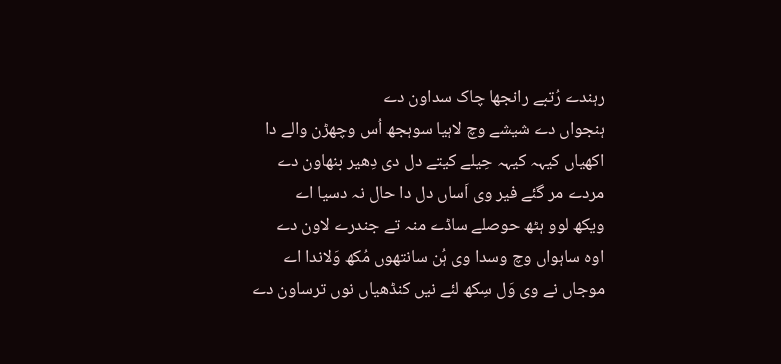رہندے رُتبے رانجھا چاک سداون دے
ہنجواں دے شیشے وچ لاہیا سوہجھ اُس وچھڑن والے دا
اکھیاں کیہہ کیہہ حِیلے کیتے دل دی دِھیر بنھاون دے
مردے مر گئے فیر وی اَساں دل دا حال نہ دسیا اے
ویکھ لوو ہٹھ حوصلے ساڈے منہ تے جندرے لاون دے
اوہ ساہواں وچ وسدا وی ہُن سانتھوں مُکھ وَلاندا اے
موجاں نے وی وَل سِکھ لئے نیں کنڈھیاں نوں ترساون دے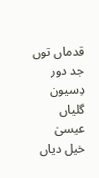قدماں توں جد دور دِسیون گلیاں عیسیٰ خیل دیاں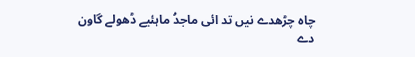چاہ چڑھدے نیں تد ائی ماجدُ ماہئیے ڈھولے گاون دے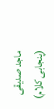ماجد صدیقی (پنجابی کلام)